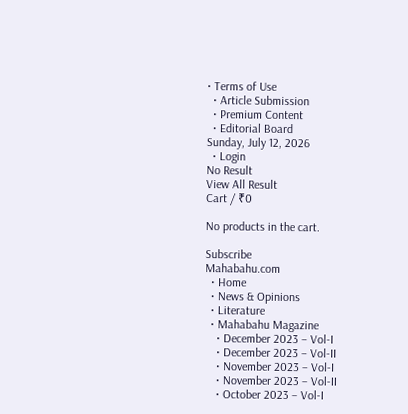• Terms of Use
  • Article Submission
  • Premium Content
  • Editorial Board
Sunday, July 12, 2026
  • Login
No Result
View All Result
Cart / ₹0

No products in the cart.

Subscribe
Mahabahu.com
  • Home
  • News & Opinions
  • Literature
  • Mahabahu Magazine
    • December 2023 – Vol-I
    • December 2023 – Vol-II
    • November 2023 – Vol-I
    • November 2023 – Vol-II
    • October 2023 – Vol-I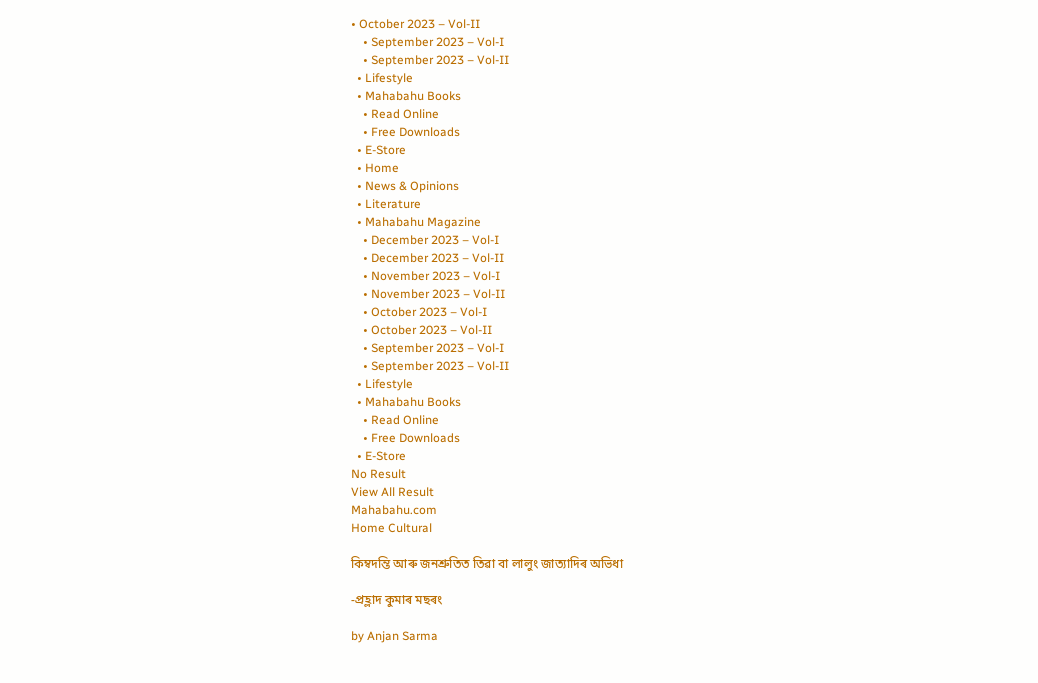• October 2023 – Vol-II
    • September 2023 – Vol-I
    • September 2023 – Vol-II
  • Lifestyle
  • Mahabahu Books
    • Read Online
    • Free Downloads
  • E-Store
  • Home
  • News & Opinions
  • Literature
  • Mahabahu Magazine
    • December 2023 – Vol-I
    • December 2023 – Vol-II
    • November 2023 – Vol-I
    • November 2023 – Vol-II
    • October 2023 – Vol-I
    • October 2023 – Vol-II
    • September 2023 – Vol-I
    • September 2023 – Vol-II
  • Lifestyle
  • Mahabahu Books
    • Read Online
    • Free Downloads
  • E-Store
No Result
View All Result
Mahabahu.com
Home Cultural

কিম্বদন্তি আৰু জনশ্ৰুতিত তিৱা বা লালুং জাত্যাদিৰ অভিধা

-প্ৰহ্লাদ কুমাৰ মছৰং

by Anjan Sarma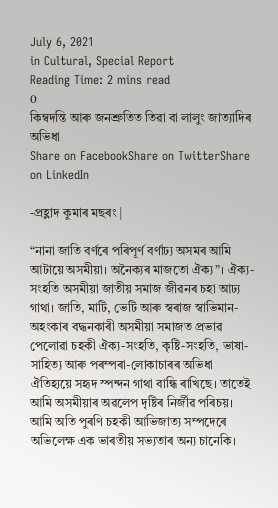July 6, 2021
in Cultural, Special Report
Reading Time: 2 mins read
0
কিম্বদন্তি আৰু জনশ্ৰুতিত তিৱা বা লালুং জাত্যাদিৰ অভিধা
Share on FacebookShare on TwitterShare on LinkedIn

-প্ৰহ্লাদ কুমাৰ মছৰং |

“নানা জাতি বৰ্ণৰে পৰিপূৰ্ণ বৰ্ণাঢ্য অসমৰ আমি আটায়ে অসমীয়া। অনৈক্যৰ মাজতো ঐক্য”। ঐক্য-সংহতি অসমীয়া জাতীয় সমাজ জীৱনৰ চহা আঢ্য গাথা। জাতি, মাটি, ভেটি আৰু স্বৰাজ স্বাভিমান-অহংকাৰ বদ্ধনকাৰী অসমীয়া সমাজত প্ৰভাৱ পেলোৱা চহকী ঐক্য-সংহতি, কৃষ্টি-সংহতি, ভাষা-সাহিত্য আৰু পৰম্পৰা-লোকাচাৰৰ অভিধা ঐতিহ্যয়ে সহৃদ স্পন্দন গাথা বান্ধি ৰাখিছে। তাতেই আমি অসমীয়াৰ অৱলেপ দৃষ্টিৰ নিৰ্জীৱ পৰিচয়। আমি অতি পুৰণি চহকী আভিজাত্য সম্পদেৰে অভিলেক্ষ এক ভাৰতীয় সভ্যতাৰ অন্য চানেকি।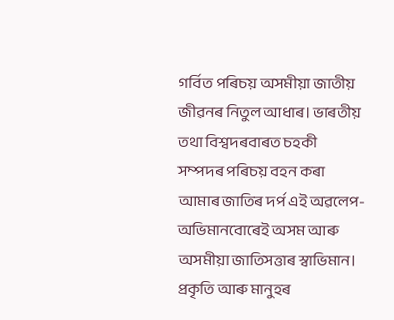গৰ্বিত পৰিচয় অসমীয়া জাতীয় জীৱনৰ নিতুল আধাৰ। ভাৰতীয় তথা বিশ্বদৰবাৰত চহকী সম্পদৰ পৰিচয় বহন কৰা আমাৰ জাতিৰ দৰ্প এই অৱলেপ-অভিমানবোৰেই অসম আৰু অসমীয়া জাতিসত্তাৰ স্বাভিমান। প্ৰকৃতি আৰু মানুহৰ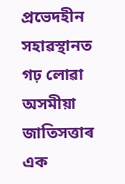প্ৰভেদহীন সহাৱস্থানত গঢ় লোৱা অসমীয়া জাতিসত্তাৰ এক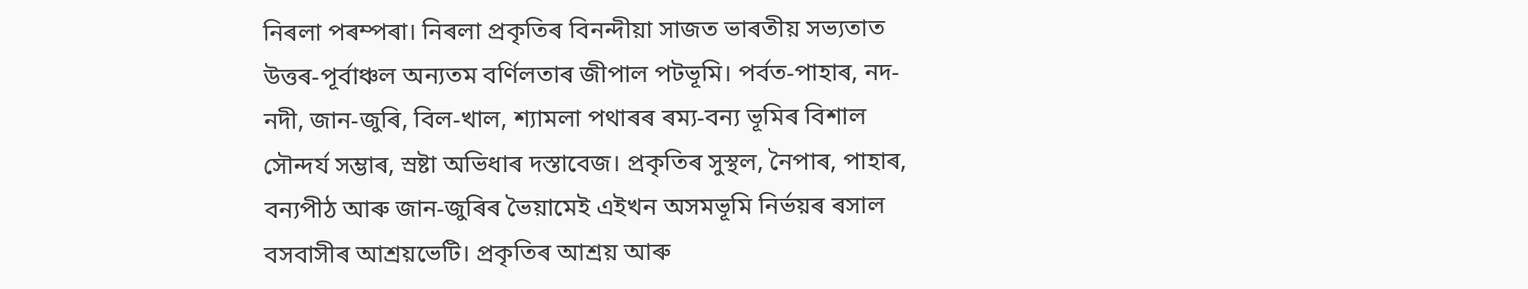নিৰলা পৰম্পৰা। নিৰলা প্ৰকৃতিৰ বিনন্দীয়া সাজত ভাৰতীয় সভ্যতাত উত্তৰ-পূৰ্বাঞ্চল অন্যতম বৰ্ণিলতাৰ জীপাল পটভূমি। পৰ্বত-পাহাৰ, নদ-নদী, জান-জুৰি, বিল-খাল, শ্যামলা পথাৰৰ ৰম্য-বন্য ভূমিৰ বিশাল সৌন্দৰ্য সম্ভাৰ, স্ৰষ্টা অভিধাৰ দস্তাবেজ। প্ৰকৃতিৰ সুস্থল, নৈপাৰ, পাহাৰ, বন্যপীঠ আৰু জান-জুৰিৰ ভৈয়ামেই এইখন অসমভূমি নিৰ্ভয়ৰ ৰসাল বসবাসীৰ আশ্ৰয়ভেটি। প্ৰকৃতিৰ আশ্ৰয় আৰু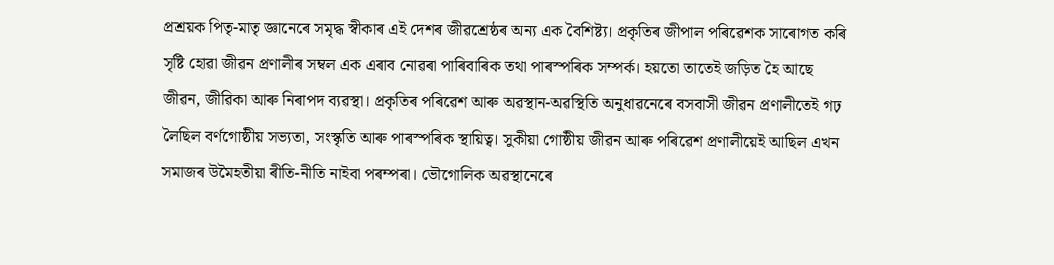প্ৰশ্ৰয়ক পিতৃ-মাতৃ জ্ঞানেৰে সমৃদ্ধ স্বীকাৰ এই দেশৰ জীৱশ্ৰেষ্ঠৰ অন্য এক বৈশিষ্ট্য। প্ৰকৃতিৰ জীপাল পৰিৱেশক সাৰোগত কৰি সৃষ্টি হোৱা জীৱন প্ৰণালীৰ সম্বল এক এৰাব নোৱৰা পাৰিবাৰিক তথা পাৰস্পৰিক সম্পৰ্ক। হয়তো তাতেই জড়িত হৈ আছে জীৱন, জীৱিকা আৰু নিৰাপদ ব্যৱস্থা। প্ৰকৃতিৰ পৰিৱেশ আৰু অৱস্থান-অৱস্থিতি অনুধাৱনেৰে বসবাসী জীৱন প্ৰণালীতেই গঢ় লৈছিল বৰ্ণগোষ্ঠীয় সভ্যতা, সংস্কৃতি আৰু পাৰস্পৰিক স্থায়িত্ব। সুকীয়া গোষ্ঠীয় জীৱন আৰু পৰিৱেশ প্ৰণালীয়েই আছিল এখন সমাজৰ উমৈহতীয়া ৰীতি-নীতি নাইবা পৰম্পৰা। ভৌগোলিক অৱস্থানেৰে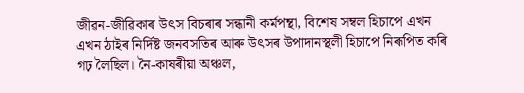জীৱন-জীৱিকাৰ উৎস বিচৰাৰ সন্ধানী কৰ্মপন্থা, বিশেষ সম্বল হিচাপে এখন এখন ঠাইৰ নিৰ্দিষ্ট জনবসতিৰ আৰু উৎসৰ উপাদানস্থলী হিচাপে নিৰূপিত কৰি গঢ় লৈছিল। নৈ-কাষৰীয়া অঞ্চল,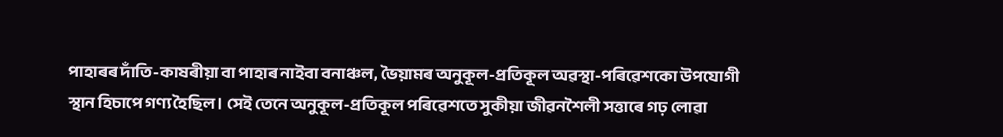পাহাৰৰ দাঁতি-কাষৰীয়া বা পাহাৰ নাইবা বনাঞ্চল, ভৈয়ামৰ অনুকূল-প্ৰতিকূল অৱস্থা-পৰিৱেশকো উপযোগী স্থান হিচাপে গণ্য হৈছিল। সেই তেনে অনুকূল-প্ৰতিকূল পৰিৱেশতে সুকীয়া জীৱনশৈলী সত্তাৰে গঢ় লোৱা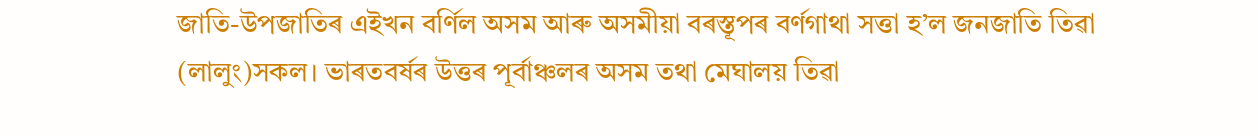জাতি-উপজাতিৰ এইখন বৰ্ণিল অসম আৰু অসমীয়া বৰস্তূপৰ বৰ্ণগাথা সত্তা হ’ল জনজাতি তিৱা (লালুং)সকল। ভাৰতবৰ্ষৰ উত্তৰ পূৰ্বাঞ্চলৰ অসম তথা মেঘালয় তিৱা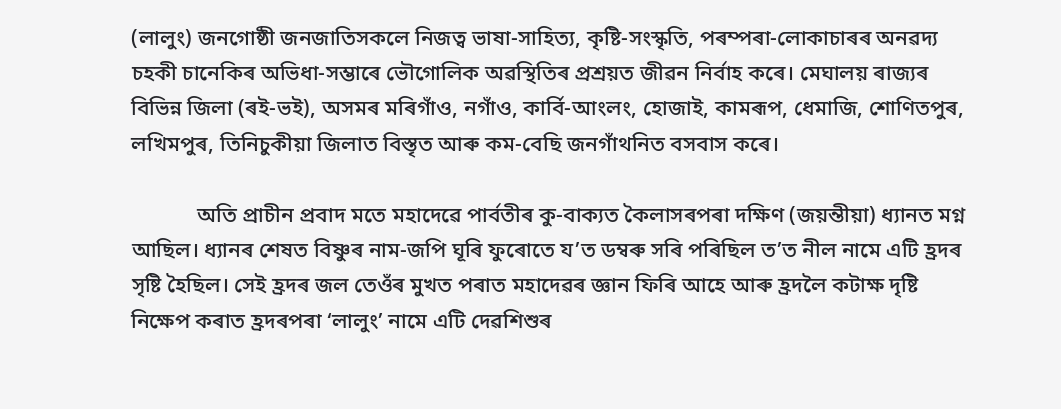(লালুং) জনগোষ্ঠী জনজাতিসকলে নিজত্ব ভাষা-সাহিত্য, কৃষ্টি-সংস্কৃতি, পৰম্পৰা-লোকাচাৰৰ অনৱদ্য চহকী চানেকিৰ অভিধা-সম্ভাৰে ভৌগোলিক অৱস্থিতিৰ প্ৰশ্ৰয়ত জীৱন নিৰ্বাহ কৰে। মেঘালয় ৰাজ্যৰ বিভিন্ন জিলা (ৰই-ভই), অসমৰ মৰিগাঁও, নগাঁও, কাৰ্বি-আংলং, হোজাই, কামৰূপ, ধেমাজি, শোণিতপুৰ, লখিমপুৰ, তিনিচুকীয়া জিলাত বিস্তৃত আৰু কম-বেছি জনগাঁথনিত বসবাস কৰে।

            অতি প্ৰাচীন প্ৰবাদ মতে মহাদেৱে পাৰ্বতীৰ কু-বাক্যত কৈলাসৰপৰা দক্ষিণ (জয়ন্তীয়া) ধ্যানত মগ্ন আছিল। ধ্যানৰ শেষত বিষ্ণুৰ নাম-জপি ঘূৰি ফুৰোতে য’ত ডম্বৰু সৰি পৰিছিল ত’ত নীল নামে এটি হ্ৰদৰ সৃষ্টি হৈছিল। সেই হ্ৰদৰ জল তেওঁৰ মুখত পৰাত মহাদেৱৰ জ্ঞান ফিৰি আহে আৰু হ্ৰদলৈ কটাক্ষ দৃষ্টি নিক্ষেপ কৰাত হ্ৰদৰপৰা ‘লালুং’ নামে এটি দেৱশিশুৰ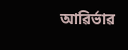আৱিৰ্ভাৱ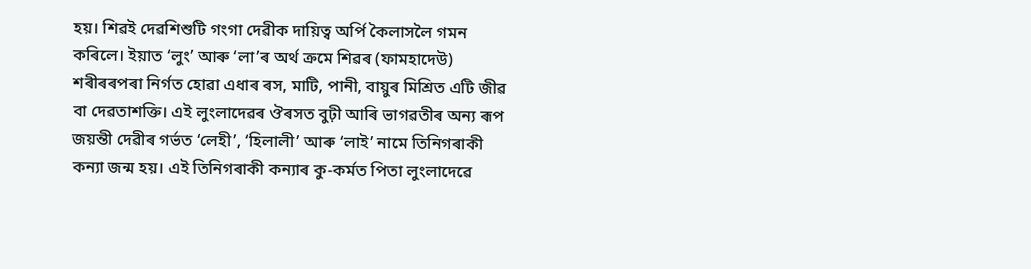হয়। শিৱই দেৱশিশুটি গংগা দেৱীক দায়িত্ব অৰ্পি কৈলাসলৈ গমন কৰিলে। ইয়াত ‘লুং’ আৰু ‘লা’ৰ অৰ্থ ক্ৰমে শিৱৰ (ফামহাদেউ) শৰীৰৰপৰা নিৰ্গত হোৱা এধাৰ ৰস, মাটি, পানী, বায়ুৰ মিশ্ৰিত এটি জীৱ বা দেৱতাশক্তি। এই লুংলাদেৱৰ ঔৰসত বুঢ়ী আৰি ভাগৱতীৰ অন্য ৰূপ জয়ন্তী দেৱীৰ গৰ্ভত ‘লেহী’, ‘হিলালী’ আৰু ‘লাই’ নামে তিনিগৰাকী কন্যা জন্ম হয়। এই তিনিগৰাকী কন্যাৰ কু-কৰ্মত পিতা লুংলাদেৱে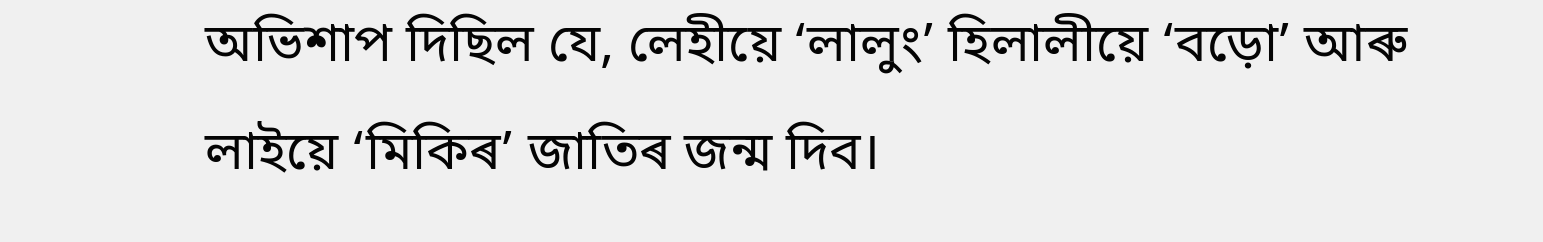অভিশাপ দিছিল যে, লেহীয়ে ‘লালুং’ হিলালীয়ে ‘বড়ো’ আৰু লাইয়ে ‘মিকিৰ’ জাতিৰ জন্ম দিব।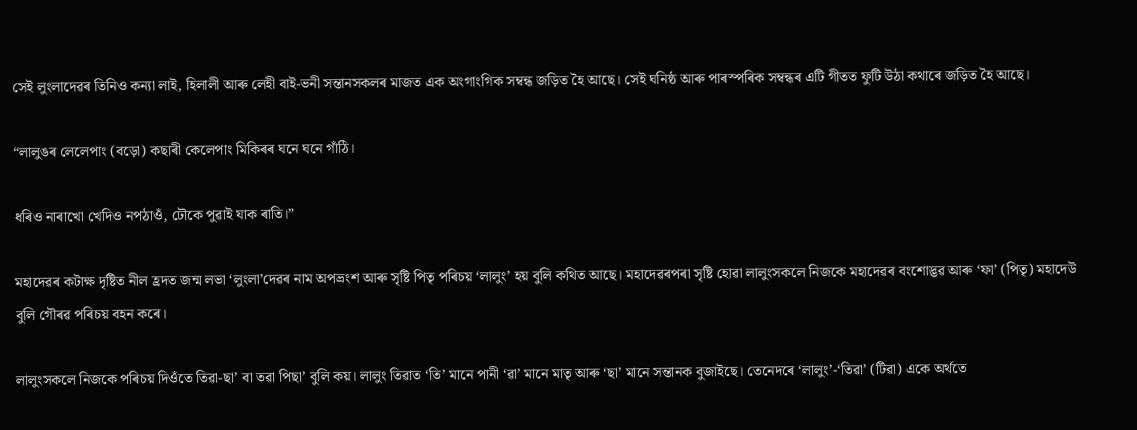সেই লুংলাদেৱৰ তিনিও কন্যা লাই, হিলালী আৰু লেহী বাই-ভনী সন্তানসকলৰ মাজত এক অংগাংগিক সম্বন্ধ জড়িত হৈ আছে। সেই ঘনিষ্ঠ আৰু পাৰস্পৰিক সম্বন্ধৰ এটি গীতত ফুটি উঠা কথাৰে জড়িত হৈ আছে।

“লালুঙৰ লেলেপাং (বড়ো) কছাৰী কেলেপাং মিকিৰৰ ঘনে ঘনে গাঁঠি।

ধৰিও নাৰাখো খেদিও নপঠাওঁ, ঢৌকে পুৱাই যাক ৰাতি।”

মহাদেৱৰ কটাক্ষ দৃষ্টিত নীল হ্ৰদত জন্ম লভা ‘লুংলা’দেৱৰ নাম অপভ্ৰংশ আৰু সৃষ্টি পিতৃ পৰিচয় ‘লালুং’ হয় বুলি কথিত আছে। মহাদেৱৰপৰা সৃষ্টি হোৱা লালুংসকলে নিজকে মহাদেৱৰ বংশোদ্ভৱ আৰু ‘ফা’ (পিতৃ) মহাদেউ বুলি গৌৰৱ পৰিচয় বহন কৰে।

লালুংসকলে নিজকে পৰিচয় দিওঁতে তিৱা-ছা’ বা তৱা পিছা’ বুলি কয়। লালুং তিৱাত ‘তি’ মানে পানী ‘ৱা’ মানে মাতৃ আৰু ‘ছা’ মানে সন্তানক বুজাইছে। তেনেদৰে ‘লালুং’-‘তিৱা’ (টিৱা) একে অৰ্থতে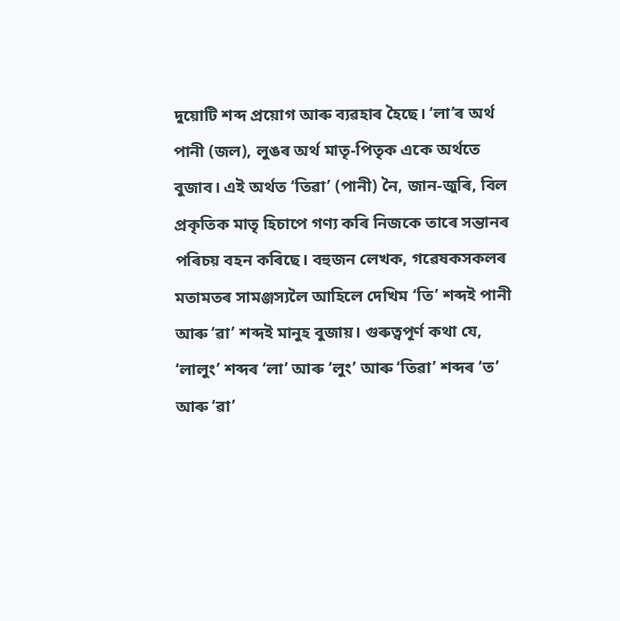দুয়োটি শব্দ প্ৰয়োগ আৰু ব্যৱহাৰ হৈছে। ‘লা’ৰ অৰ্থ পানী (জল), লুঙৰ অৰ্থ মাতৃ-পিতৃক একে অৰ্থতে বুজাব। এই অৰ্থত ‘তিৱা’ (পানী) নৈ, জান-জুৰি, বিল প্ৰকৃতিক মাতৃ হিচাপে গণ্য কৰি নিজকে তাৰে সন্তানৰ পৰিচয় বহন কৰিছে। বহুজন লেখক, গৱেষকসকলৰ মতামতৰ সামঞ্জস্যলৈ আহিলে দেখিম ‘তি’ শব্দই পানী আৰু ‘ৱা’ শব্দই মানুহ বুজায়। গুৰুত্বপূৰ্ণ কথা যে, ‘লালুং’ শব্দৰ ‘লা’ আৰু ‘লুং’ আৰু ‘তিৱা’ শব্দৰ ‘ত’ আৰু ‘ৱা’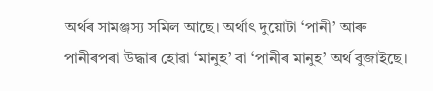অৰ্থৰ সামঞ্জস্য সমিল আছে। অৰ্থাৎ দুয়োটা ‘পানী’ আৰু পানীৰপৰা উদ্ধাৰ হোৱা ‘মানুহ’ বা ‘পানীৰ মানুহ’ অৰ্থ বুজাইছে।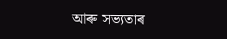আৰু সভ্যতাৰ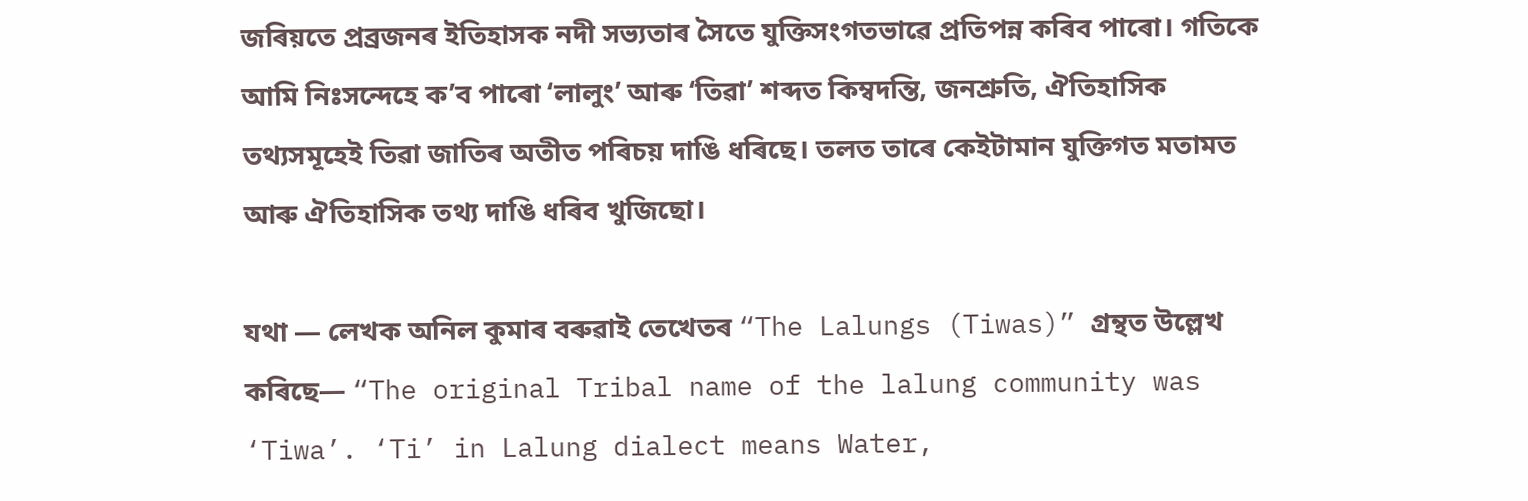জৰিয়তে প্ৰব্ৰজনৰ ইতিহাসক নদী সভ্যতাৰ সৈতে যুক্তিসংগতভাৱে প্ৰতিপন্ন কৰিব পাৰো। গতিকে আমি নিঃসন্দেহে ক’ব পাৰো ‘লালুং’ আৰু ‘তিৱা’ শব্দত কিম্বদন্তি, জনশ্ৰুতি, ঐতিহাসিক তথ্যসমূহেই তিৱা জাতিৰ অতীত পৰিচয় দাঙি ধৰিছে। তলত তাৰে কেইটামান যুক্তিগত মতামত আৰু ঐতিহাসিক তথ্য দাঙি ধৰিব খুজিছো।

যথা — লেখক অনিল কুমাৰ বৰুৱাই তেখেতৰ “The Lalungs (Tiwas)” গ্ৰন্থত উল্লেখ কৰিছে— “The original Tribal name of the lalung community was ‘Tiwa’. ‘Ti’ in Lalung dialect means Water,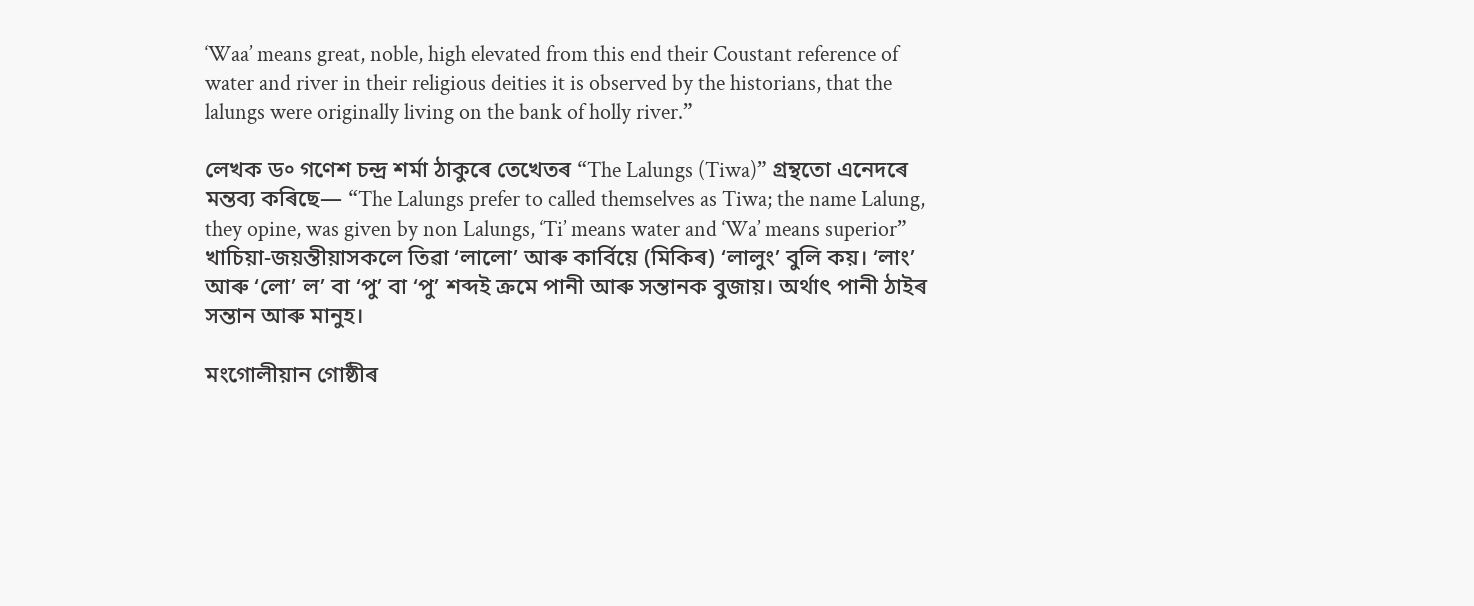‘Waa’ means great, noble, high elevated from this end their Coustant reference of water and river in their religious deities it is observed by the historians, that the lalungs were originally living on the bank of holly river.”

লেখক ড৹ গণেশ চন্দ্ৰ শৰ্মা ঠাকুৰে তেখেতৰ “The Lalungs (Tiwa)” গ্ৰন্থতো এনেদৰে মন্তব্য কৰিছে— “The Lalungs prefer to called themselves as Tiwa; the name Lalung, they opine, was given by non Lalungs, ‘Ti’ means water and ‘Wa’ means superior” খাচিয়া-জয়ন্তীয়াসকলে তিৱা ‘লালো’ আৰু কাৰ্বিয়ে (মিকিৰ) ‘লালুং’ বুলি কয়। ‘লাং’ আৰু ‘লো’ ল’ বা ‘পু’ বা ‘পু’ শব্দই ক্ৰমে পানী আৰু সন্তানক বুজায়। অৰ্থাৎ পানী ঠাইৰ সন্তান আৰু মানুহ।

মংগোলীয়ান গোষ্ঠীৰ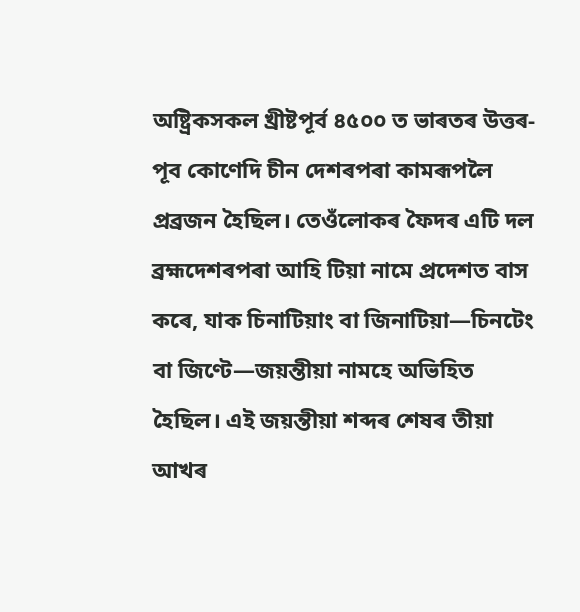অষ্ট্ৰিকসকল খ্ৰীষ্টপূৰ্ব ৪৫০০ ত ভাৰতৰ উত্তৰ-পূব কোণেদি চীন দেশৰপৰা কামৰূপলৈ প্ৰব্ৰজন হৈছিল। তেওঁলোকৰ ফৈদৰ এটি দল ব্ৰহ্মদেশৰপৰা আহি টিয়া নামে প্ৰদেশত বাস কৰে, যাক চিনাটিয়াং বা জিনাটিয়া—চিনটেং বা জিণ্টে—জয়ন্তীয়া নামহে অভিহিত হৈছিল। এই জয়ন্তীয়া শব্দৰ শেষৰ তীয়া আখৰ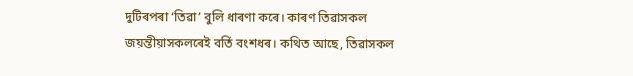দুটিৰপৰা ‘তিৱা’ বুলি ধাৰণা কৰে। কাৰণ তিৱাসকল জয়ন্তীয়াসকলৰেই বৰ্তি বংশধৰ। কথিত আছে, তিৱাসকল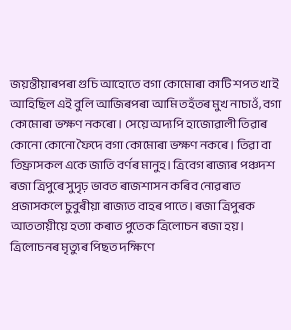জয়ন্তীয়াৰপৰা গুচি আহোতে বগা কোমোৰা কাটি শপত খাই আহিছিল এই বুলি আজিৰপৰা আমি তহঁতৰ মুখ নাচাওঁ, বগা কোমোৰা ভক্ষণ নকৰো। সেয়ে অদ্যপি হাজোৱালী তিৱাৰ কোনো কোনো ফৈদে বগা কোমোৰা ভক্ষণ নকৰে। তিৱা বা তিফ্ৰাসকল একে জাতি বৰ্ণৰ মানুহ। ত্ৰিবেগ ৰাজ্যৰ পঞ্চদশ ৰজা ত্ৰিপুৰে সুদৃঢ় ভাবত ৰাজশাসন কৰিব নোৱৰাত প্ৰজাসকলে চুবুৰীয়া ৰাজ্যত বাহৰ পাতে। ৰজা ত্ৰিপুৰক আততায়ীয়ে হত্যা কৰাত পুতেক ত্ৰিলোচন ৰজা হয়। ত্ৰিলোচনৰ মৃত্যুৰ পিছত দক্ষিণে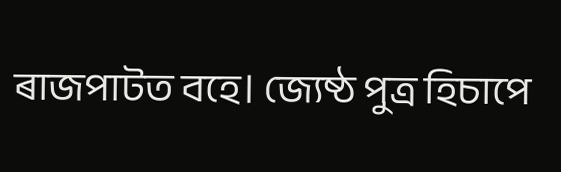ৰাজপাটত বহে। জ্যেষ্ঠ পুত্ৰ হিচাপে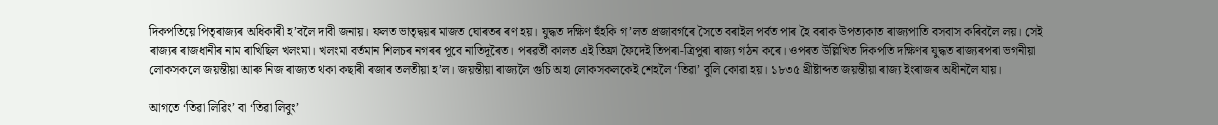দিকপতিয়ে পিতৃৰাজ্যৰ অধিকাৰী হ’বলৈ দাবী জনায়। ফলত ভাতৃদ্বয়ৰ মাজত ঘোৰতৰ ৰণ হয়। যুদ্ধত দক্ষিণ হুঁহকি গ’লত প্ৰজাবৰ্গৰে সৈতে বৰাইল পৰ্বত পাৰ হৈ বৰাক উপত্যকাত ৰাজ্যপাতি বসবাস কৰিবলৈ লয়। সেই ৰাজ্যৰ ৰাজধানীৰ নাম ৰাখিছিল খলংমা। খলংমা বৰ্তমান শিলচৰ নগৰৰ পূবে নাতিদূৰৈত। পৰৱৰ্তী কালত এই তিফ্ৰা ফৈদেই তিপৰা-ত্ৰিপুৰা ৰাজ্য গঠন কৰে। ওপৰত উল্লিখিত দিকপতি দক্ষিণৰ যুদ্ধত ৰাজ্যৰপৰা ভগনীয়া লোকসকলে জয়ন্তীয়া আৰু নিজ ৰাজ্যত থকা কছাৰী ৰজাৰ তলতীয়া হ’ল। জয়ন্তীয়া ৰাজ্যলৈ গুচি অহা লোকসকলকেই শেহলৈ ‘তিৱা’ বুলি কোৱা হয়। ১৮৩৫ খ্ৰীষ্টাব্দত জয়ন্তীয়া ৰাজ্য ইংৰাজৰ অধীনলৈ যায়।

আগতে ‘তিৱা লিৱিং’ বা ‘তিৱা লিবুং’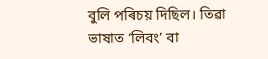বুলি পৰিচয় দিছিল। তিৱা ভাষাত ‘লিবং’ বা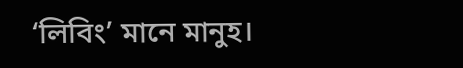‘লিবিং’ মানে মানুহ।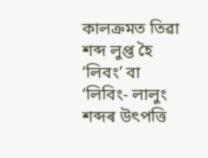কালক্ৰমত তিৱা শব্দ লুপ্ত হৈ ‘লিবং’ বা ‘লিবিং- লালুং শব্দৰ উৎপত্তি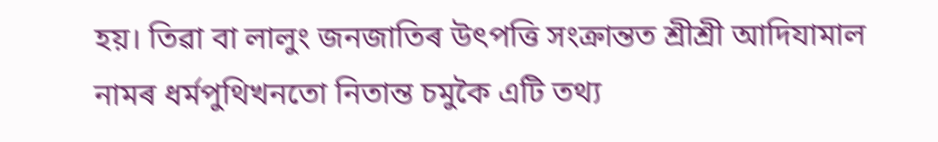হয়। তিৱা বা লালুং জনজাতিৰ উৎপত্তি সংক্ৰান্তত শ্ৰীশ্ৰী আদিযামাল নামৰ ধৰ্মপুথিখনতো নিতান্ত চমুকৈ এটি তথ্য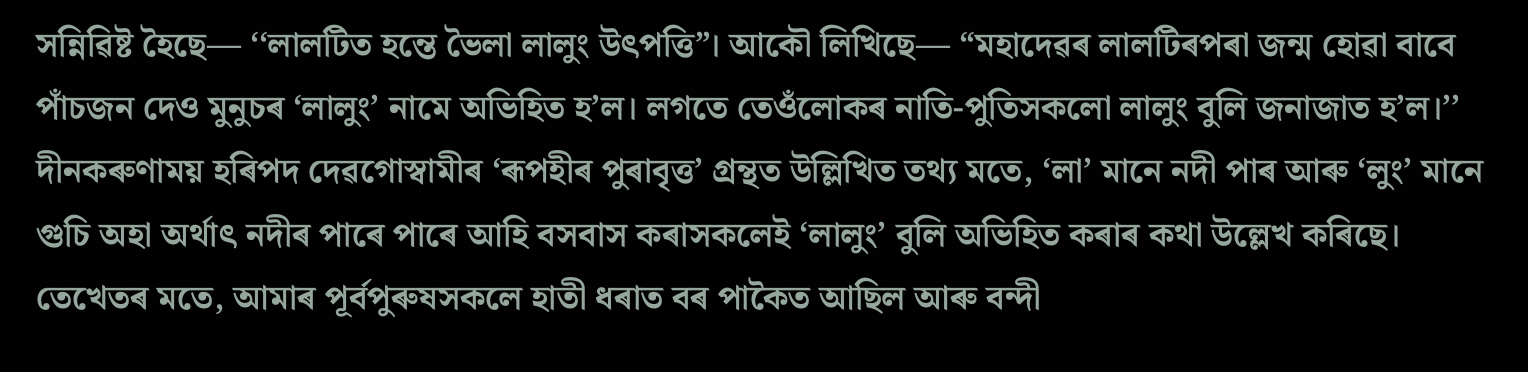সন্নিৱিষ্ট হৈছে— ‘‘লালটিত হন্তে ভৈলা লালুং উৎপত্তি”। আকৌ লিখিছে— “মহাদেৱৰ লালটিৰপৰা জন্ম হোৱা বাবে পাঁচজন দেও মুনুচৰ ‘লালুং’ নামে অভিহিত হ’ল। লগতে তেওঁলোকৰ নাতি-পুতিসকলো লালুং বুলি জনাজাত হ’ল।’’ দীনকৰুণাময় হৰিপদ দেৱগোস্বামীৰ ‘ৰূপহীৰ পুৰাবৃত্ত’ গ্ৰন্থত উল্লিখিত তথ্য মতে, ‘লা’ মানে নদী পাৰ আৰু ‘লুং’ মানে গুচি অহা অৰ্থাৎ নদীৰ পাৰে পাৰে আহি বসবাস কৰাসকলেই ‘লালুং’ বুলি অভিহিত কৰাৰ কথা উল্লেখ কৰিছে। তেখেতৰ মতে, আমাৰ পূৰ্বপুৰুষসকলে হাতী ধৰাত বৰ পাকৈত আছিল আৰু বন্দী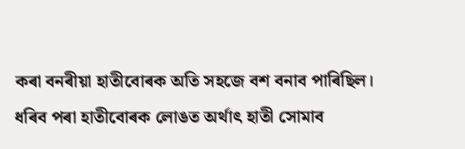কৰা বনৰীয়া হাতীবোৰক অতি সহজে বশ বনাব পাৰিছিল। ধৰিব পৰা হাতীবোৰক লোঙত অৰ্থাৎ হাতী সোমাব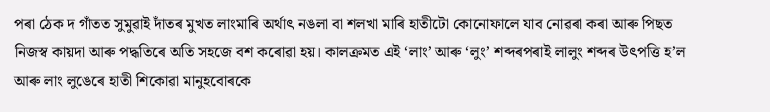পৰা ঠেক দ গাঁতত সুমুৱাই দাঁতৰ মুখত লাংমাৰি অৰ্থাৎ নঙলা বা শলখা মাৰি হাতীটো কোনোফালে যাব নোৱৰা কৰা আৰু পিছত নিজস্ব কায়দা আৰু পদ্ধতিৰে অতি সহজে বশ কৰোৱা হয়। কালক্ৰমত এই ‘লাং’ আৰু ‘লুং’ শব্দৰপৰাই লালুং শব্দৰ উৎপত্তি হ’ল আৰু লাং লুঙেৰে হাতী শিকোৱা মানুহবোৰকে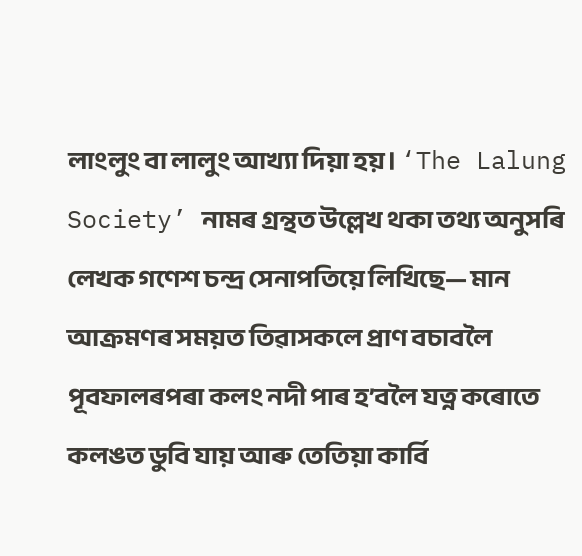লাংলুং বা লালুং আখ্যা দিয়া হয়। ‘The Lalung Society’ নামৰ গ্ৰন্থত উল্লেখ থকা তথ্য অনুসৰি লেখক গণেশ চন্দ্ৰ সেনাপতিয়ে লিখিছে— মান আক্ৰমণৰ সময়ত তিৱাসকলে প্ৰাণ বচাবলৈ পূবফালৰপৰা কলং নদী পাৰ হ’বলৈ যত্ন কৰোতে কলঙত ডুবি যায় আৰু তেতিয়া কাৰ্বি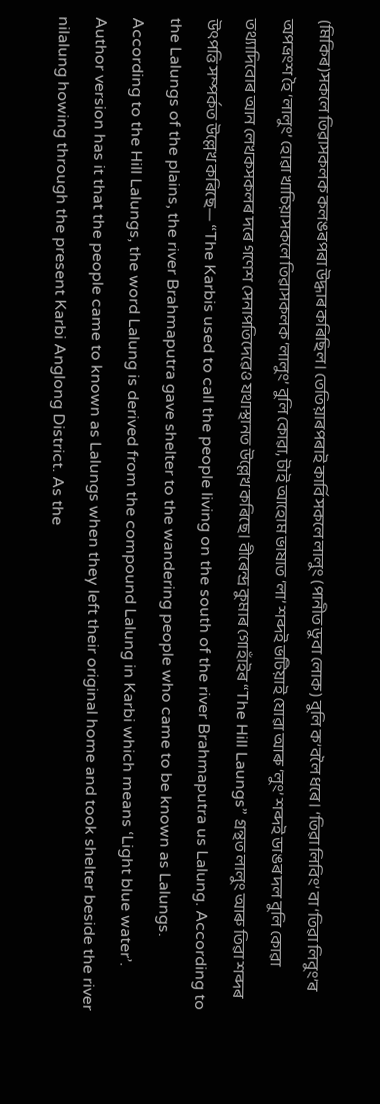(মিকিৰ)সকলে তিৱাসকলক কলঙৰপৰা উদ্ধাৰ কৰিছিল। তেতিয়াৰপৰাই কাৰ্বিসকলে লালুং (পানীত ডুবা লোক) বুলি ক’বলৈ ধৰে। ‘তিৱা লিবিং’ বা ‘তিৱা লিবুং’ৰ অপভ্ৰংশ হৈ ‘লালুং’ হোৱা খাচিয়াসকলে তিৱাসকলক ‘লালুং’ বুলি কোৱা, টাই আহোম ভাষাত ‘লা’ শব্দই ভটিয়াই যোৱা আৰু ‘লুং’ শব্দই ডাঙৰ দল বুলি কোৱা তথ্যাদিবোৰ আন লেখকসকলৰ দৰে গণেশ সেনাপতিদেৱেও যথাস্থানত উল্লেখ কৰিছে। বীৰেন্দ্ৰ কুমাৰ গোহাঁইৰ “The Hill Laungs” গ্ৰন্থত লালুং আৰু তিৱা শব্দৰ উৎপত্তি সম্পৰ্কত উল্লেখ কৰিছে— “The Karbis used to call the people living on the south of the river Brahmaputra us Lalung. According to the Lalungs of the plains, the river Brahmaputra gave shelter to the wandering people who came to be known as Lalungs. According to the Hill Lalungs, the word Lalung is derived from the compound Lalung in Karbi which means ‘Light blue water’. Author version has it that the people came to known as Lalungs when they left their original home and took shelter beside the river nilalung howing through the present Karbi Anglong District. As the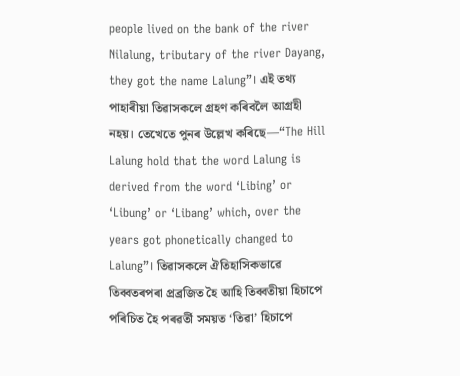people lived on the bank of the river Nilalung, tributary of the river Dayang, they got the name Lalung”। এই তথ্য পাহাৰীয়া তিৱাসকলে গ্ৰহণ কৰিবলৈ আগ্ৰহী নহয়। তেখেতে পুনৰ উল্লেখ কৰিছে—“The Hill Lalung hold that the word Lalung is derived from the word ‘Libing’ or ‘Libung’ or ‘Libang’ which, over the years got phonetically changed to Lalung”। তিৱাসকলে ঐতিহাসিকভাৱে তিব্বতৰপৰা প্ৰব্ৰজিত হৈ আহি তিব্বতীয়া হিচাপে পৰিচিত হৈ পৰৱৰ্তী সময়ত ‘তিৱা’ হিচাপে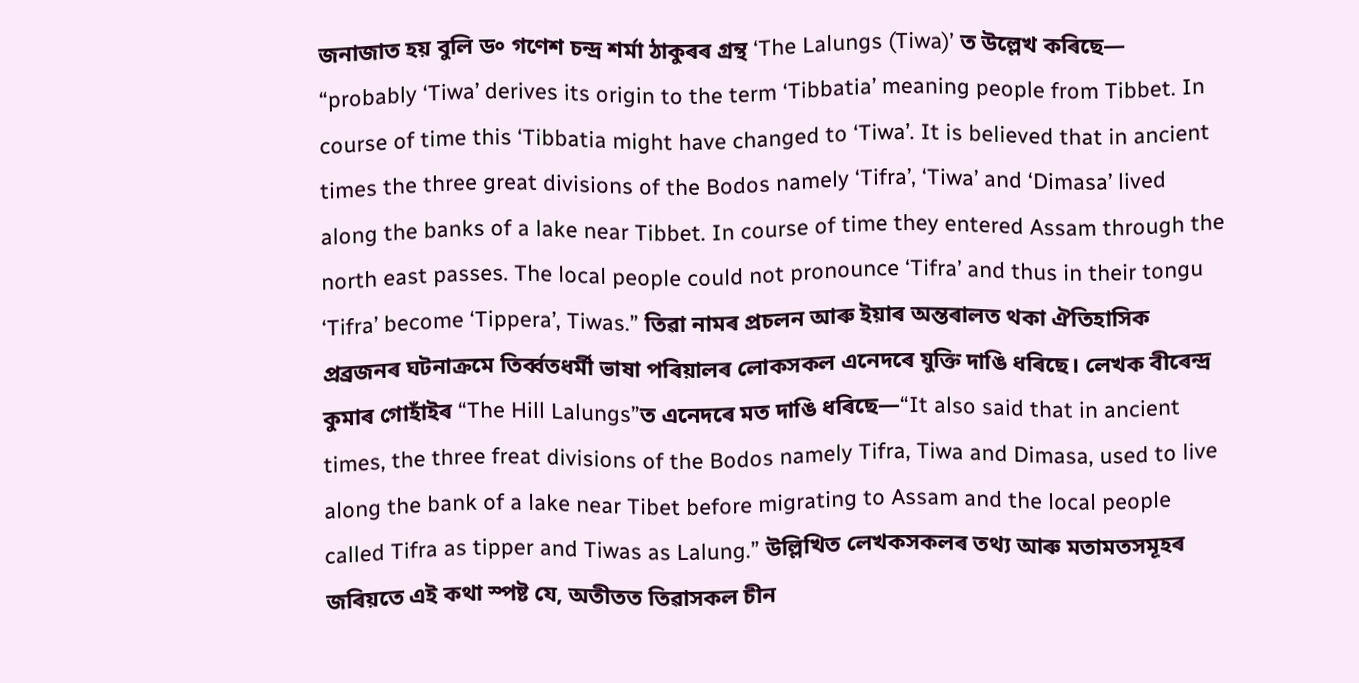জনাজাত হয় বুলি ড৹ গণেশ চন্দ্ৰ শৰ্মা ঠাকুৰৰ গ্ৰন্থ ‘The Lalungs (Tiwa)’ ত উল্লেখ কৰিছে— “probably ‘Tiwa’ derives its origin to the term ‘Tibbatia’ meaning people from Tibbet. In course of time this ‘Tibbatia might have changed to ‘Tiwa’. It is believed that in ancient times the three great divisions of the Bodos namely ‘Tifra’, ‘Tiwa’ and ‘Dimasa’ lived along the banks of a lake near Tibbet. In course of time they entered Assam through the north east passes. The local people could not pronounce ‘Tifra’ and thus in their tongu ‘Tifra’ become ‘Tippera’, Tiwas.” তিৱা নামৰ প্ৰচলন আৰু ইয়াৰ অন্তৰালত থকা ঐতিহাসিক প্ৰব্ৰজনৰ ঘটনাক্ৰমে তিৰ্ব্বতধৰ্মী ভাষা পৰিয়ালৰ লোকসকল এনেদৰে যুক্তি দাঙি ধৰিছে। লেখক বীৰেন্দ্ৰ কুমাৰ গোহাঁইৰ “The Hill Lalungs”ত এনেদৰে মত দাঙি ধৰিছে—“It also said that in ancient times, the three freat divisions of the Bodos namely Tifra, Tiwa and Dimasa, used to live along the bank of a lake near Tibet before migrating to Assam and the local people called Tifra as tipper and Tiwas as Lalung.” উল্লিখিত লেখকসকলৰ তথ্য আৰু মতামতসমূহৰ জৰিয়তে এই কথা স্পষ্ট যে, অতীতত তিৱাসকল চীন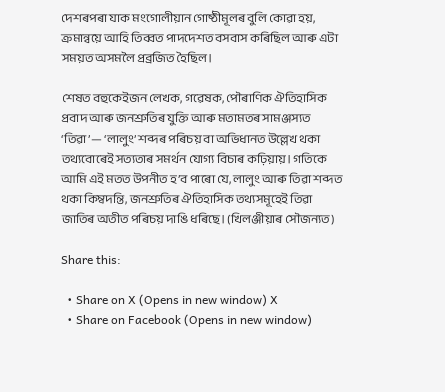দেশৰপৰা যাক মংগোলীয়ান গোষ্ঠীমূলৰ বুলি কোৱা হয়, ক্ৰমান্বয়ে আহি তিব্বত পাদদেশত বসবাস কৰিছিল আৰু এটা সময়ত অসমলৈ প্ৰব্ৰজিত হৈছিল।

শেষত বহুকেইজন লেখক, গৱেষক, পৌৰাণিক ঐতিহাসিক প্ৰবাদ আৰু জনশ্ৰুতিৰ যুক্তি আৰু মতামতৰ সামঞ্জস্যত ‘তিৱা’— ‘লালুং’ শব্দৰ পৰিচয় বা অভিধানত উল্লেখ থকা তথ্যবোৰেই সত্যতাৰ সমৰ্থন যোগ্য বিচাৰ কঢ়িয়ায়। গতিকে আমি এই মতত উপনীত হ’ব পাৰো যে, লালুং আৰু তিৱা শব্দত থকা কিম্বদন্তি, জনশ্ৰুতিৰ ঐতিহাসিক তথ্যসমূহেই তিৱা জাতিৰ অতীত পৰিচয় দাঙি ধৰিছে। (খিলঞ্জীয়াৰ সৌজন্যত)

Share this:

  • Share on X (Opens in new window) X
  • Share on Facebook (Opens in new window)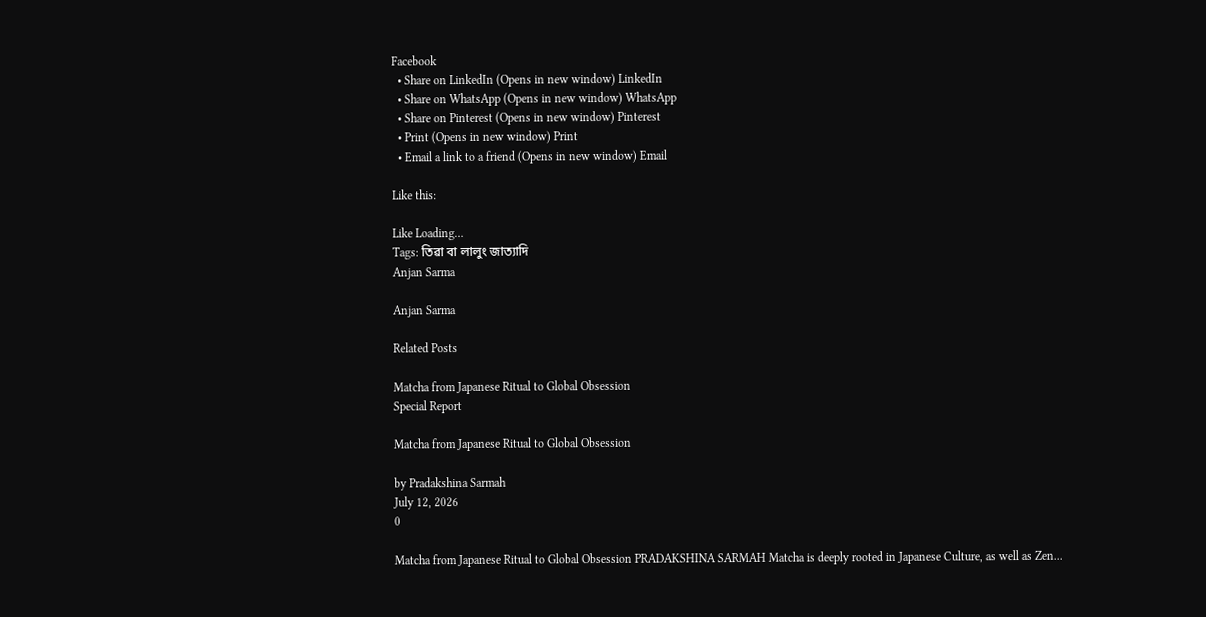Facebook
  • Share on LinkedIn (Opens in new window) LinkedIn
  • Share on WhatsApp (Opens in new window) WhatsApp
  • Share on Pinterest (Opens in new window) Pinterest
  • Print (Opens in new window) Print
  • Email a link to a friend (Opens in new window) Email

Like this:

Like Loading…
Tags: তিৱা বা লালুং জাত্যাদি
Anjan Sarma

Anjan Sarma

Related Posts

Matcha from Japanese Ritual to Global Obsession
Special Report

Matcha from Japanese Ritual to Global Obsession

by Pradakshina Sarmah
July 12, 2026
0

Matcha from Japanese Ritual to Global Obsession PRADAKSHINA SARMAH Matcha is deeply rooted in Japanese Culture, as well as Zen...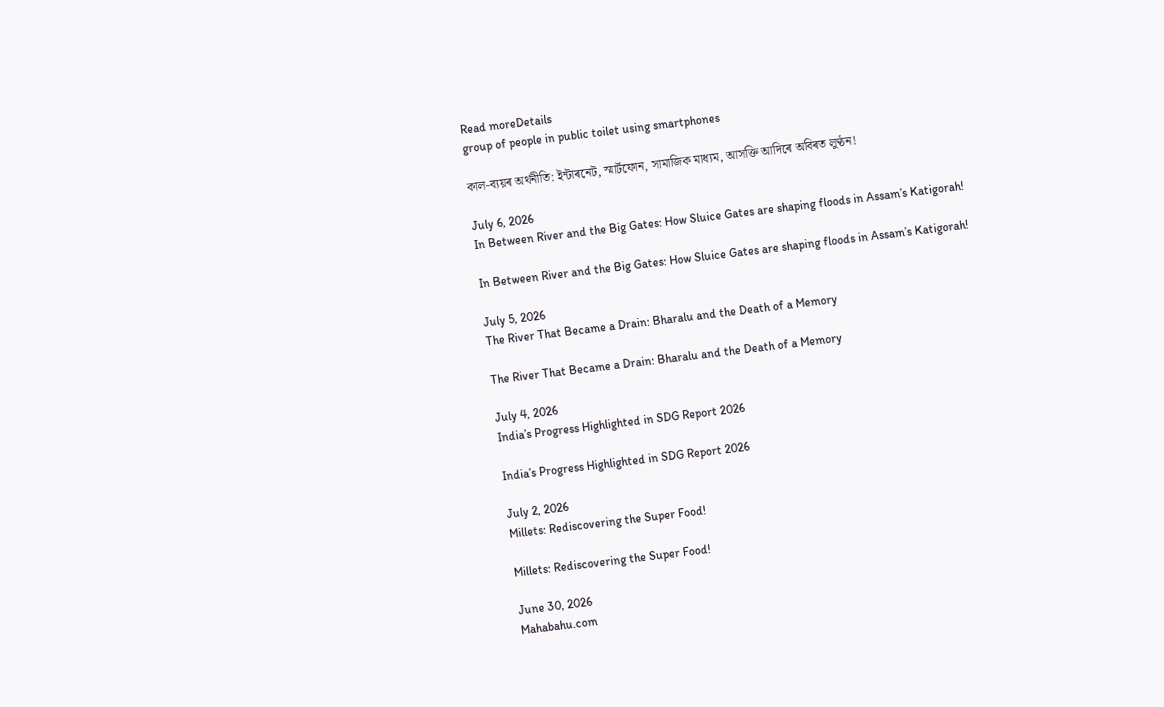Read moreDetails
group of people in public toilet using smartphones

কাল-ব্যয়ৰ অৰ্থনীতি: ইন্টাৰনেট, স্মাৰ্টফোন, সামাজিক মাধ্যম, আসক্তি আদিৰে অবিৰত লুণ্ঠন!

July 6, 2026
In Between River and the Big Gates: How Sluice Gates are shaping floods in Assam’s Katigorah!

In Between River and the Big Gates: How Sluice Gates are shaping floods in Assam’s Katigorah!

July 5, 2026
The River That Became a Drain: Bharalu and the Death of a Memory

The River That Became a Drain: Bharalu and the Death of a Memory

July 4, 2026
India’s Progress Highlighted in SDG Report 2026

India’s Progress Highlighted in SDG Report 2026

July 2, 2026
Millets: Rediscovering the Super Food!

Millets: Rediscovering the Super Food!

June 30, 2026
Mahabahu.com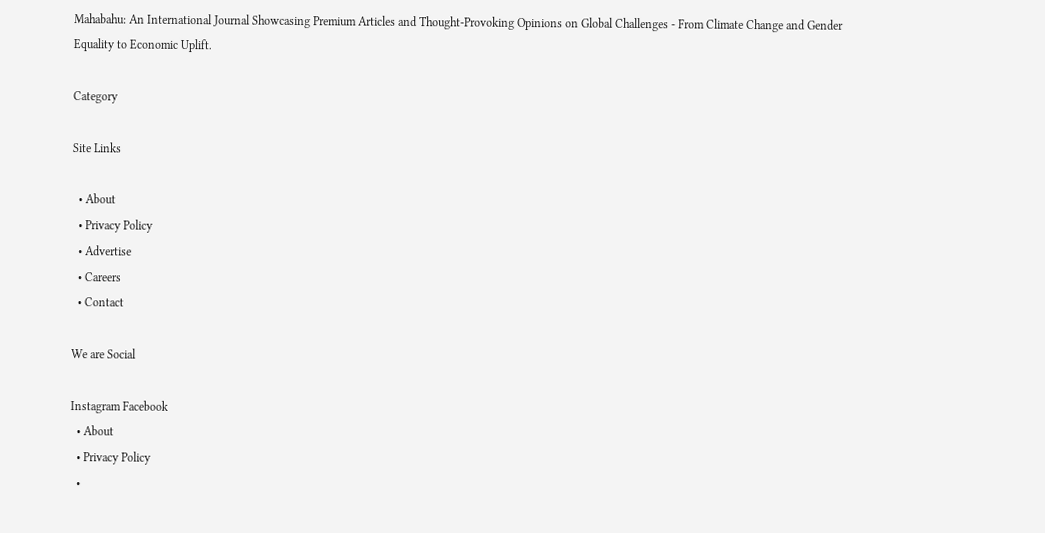Mahabahu: An International Journal Showcasing Premium Articles and Thought-Provoking Opinions on Global Challenges - From Climate Change and Gender Equality to Economic Uplift.

Category

Site Links

  • About
  • Privacy Policy
  • Advertise
  • Careers
  • Contact

We are Social

Instagram Facebook
  • About
  • Privacy Policy
  •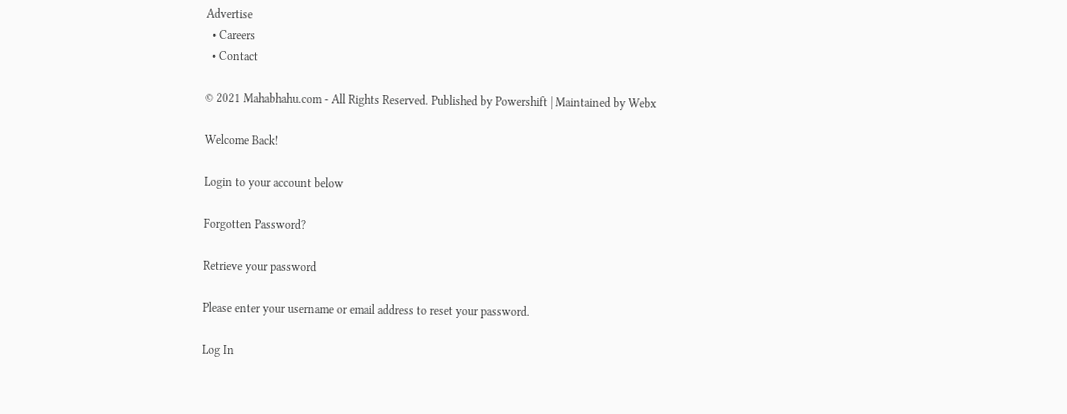Advertise
  • Careers
  • Contact

© 2021 Mahabhahu.com - All Rights Reserved. Published by Powershift | Maintained by Webx

Welcome Back!

Login to your account below

Forgotten Password?

Retrieve your password

Please enter your username or email address to reset your password.

Log In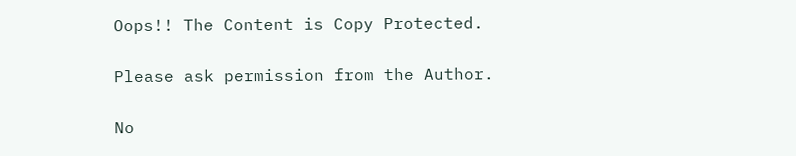Oops!! The Content is Copy Protected.

Please ask permission from the Author.

No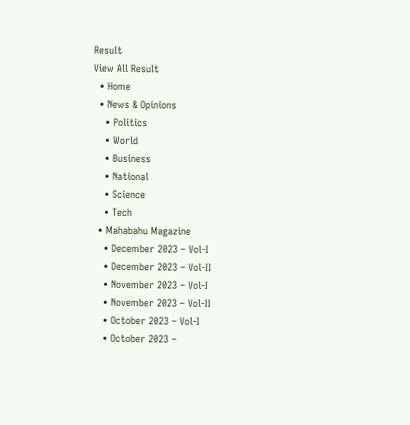Result
View All Result
  • Home
  • News & Opinions
    • Politics
    • World
    • Business
    • National
    • Science
    • Tech
  • Mahabahu Magazine
    • December 2023 – Vol-I
    • December 2023 – Vol-II
    • November 2023 – Vol-I
    • November 2023 – Vol-II
    • October 2023 – Vol-I
    • October 2023 –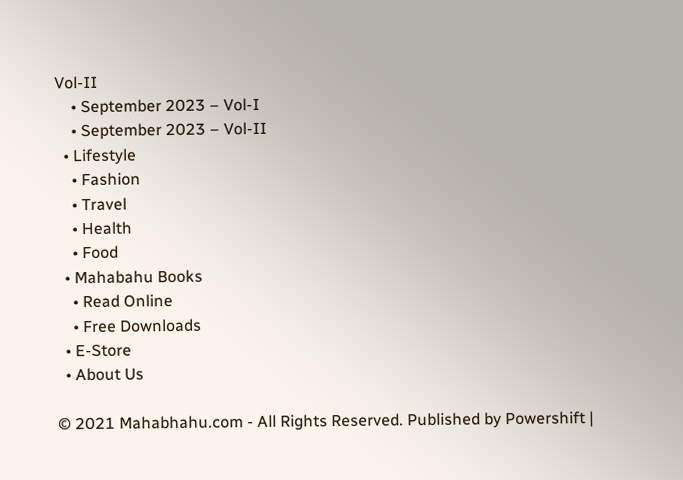Vol-II
    • September 2023 – Vol-I
    • September 2023 – Vol-II
  • Lifestyle
    • Fashion
    • Travel
    • Health
    • Food
  • Mahabahu Books
    • Read Online
    • Free Downloads
  • E-Store
  • About Us

© 2021 Mahabhahu.com - All Rights Reserved. Published by Powershift |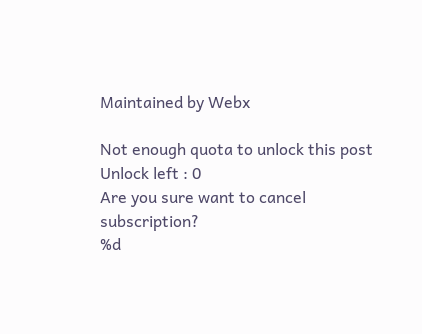Maintained by Webx

Not enough quota to unlock this post
Unlock left : 0
Are you sure want to cancel subscription?
%d